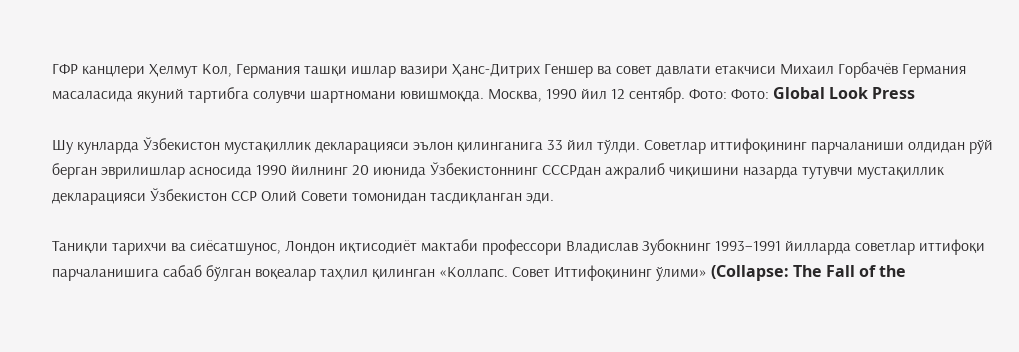ГФР канцлери Ҳелмут Кол, Германия ташқи ишлар вазири Ҳанс-Дитрих Геншер ва совет давлати етакчиси Михаил Горбачёв Германия масаласида якуний тартибга солувчи шартномани ювишмоқда. Москва, 1990 йил 12 сентябр. Фото: Фото: Global Look Press

Шу кунларда Ўзбекистон мустақиллик декларацияси эълон қилинганига 33 йил тўлди. Советлар иттифоқининг парчаланиши олдидан рўй берган эврилишлар асносида 1990 йилнинг 20 июнида Ўзбекистоннинг СССРдан ажралиб чиқишини назарда тутувчи мустақиллик декларацияси Ўзбекистон ССР Олий Совети томонидан тасдиқланган эди.

Таниқли тарихчи ва сиёсатшунос, Лондон иқтисодиёт мактаби профессори Владислав Зубокнинг 1993–1991 йилларда советлар иттифоқи парчаланишига сабаб бўлган воқеалар таҳлил қилинган «Коллапс. Совет Иттифоқининг ўлими» (Collapse: The Fall of the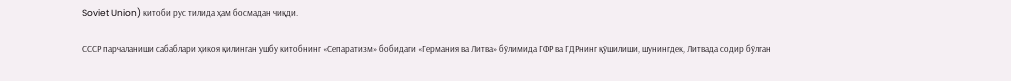Soviet Union) китоби рус тилида ҳам босмадан чиқди.

СССР парчаланиши сабаблари ҳикоя қилинган ушбу китобнинг «Сепаратизм» бобидаги «Германия ва Литва» бўлимида ГФР ва ГДРнинг қўшилиши, шунингдек, Литвада содир бўлган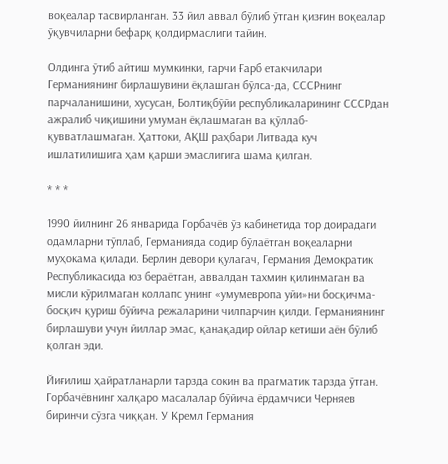воқеалар тасвирланган. 33 йил аввал бўлиб ўтган қизғин воқеалар ўқувчиларни бефарқ қолдирмаслиги тайин.

Олдинга ўтиб айтиш мумкинки, гарчи Ғарб етакчилари Германиянинг бирлашувини ёқлашган бўлса-да, СССРнинг парчаланишини, хусусан, Болтиқбўйи республикаларининг СССРдан ажралиб чиқишини умуман ёқлашмаган ва қўллаб-қувватлашмаган. Ҳаттоки, АҚШ раҳбари Литвада куч ишлатилишига ҳам қарши эмаслигига шама қилган.

* * *

1990 йилнинг 26 январида Горбачёв ўз кабинетида тор доирадаги одамларни тўплаб, Германияда содир бўлаётган воқеаларни муҳокама қилади. Берлин девори қулагач, Германия Демократик Республикасида юз бераётган, аввалдан тахмин қилинмаган ва мисли кўрилмаган коллапс унинг «умумевропа уйи»ни босқичма-босқич қуриш бўйича режаларини чилпарчин қилди. Германиянинг бирлашуви учун йиллар эмас, қанақадир ойлар кетиши аён бўлиб қолган эди.

Йиғилиш ҳайратланарли тарзда сокин ва прагматик тарзда ўтган. Горбачёвнинг халқаро масалалар бўйича ёрдамчиси Черняев биринчи сўзга чиққан. У Кремл Германия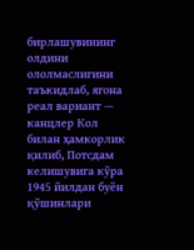бирлашувининг олдини ололмаслигини таъкидлаб, ягона реал вариант — канцлер Кол билан ҳамкорлик қилиб, Потсдам келишувига кўра 1945 йилдан буён қўшинлари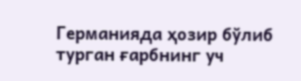Германияда ҳозир бўлиб турган ғарбнинг уч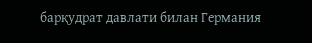барқудрат давлати билан Германия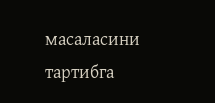масаласини тартибга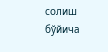солиш бўйича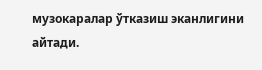музокаралар ўтказиш эканлигини айтади.